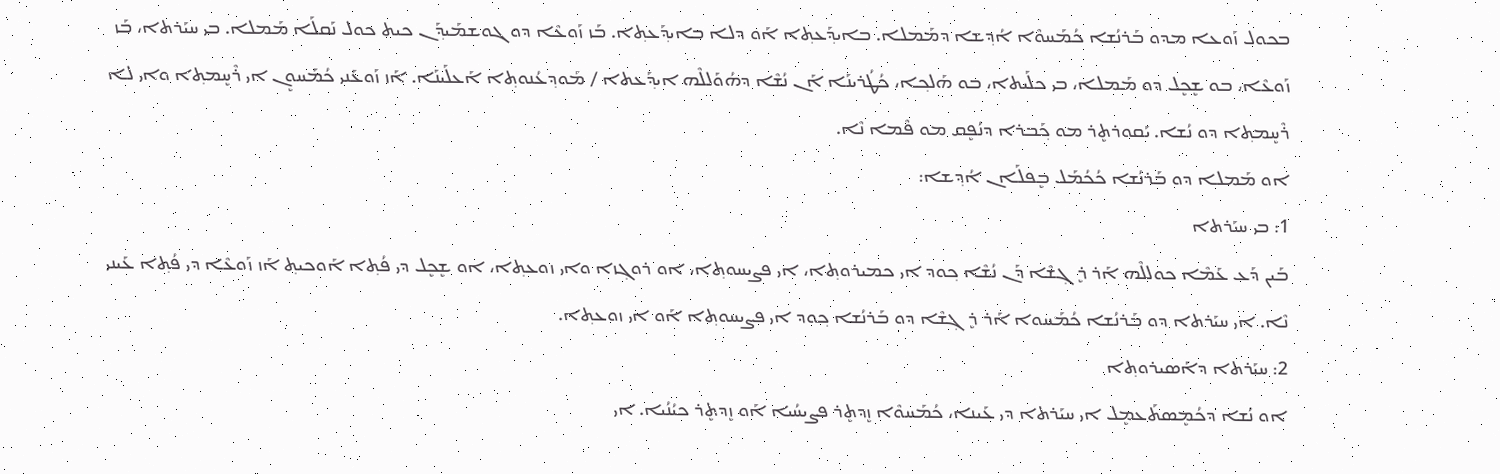ܒܟܘܠ ܙܰܘܥܐ ܡܕܘ ܒܰܪܢܳܫܐ ܟܳܡܰܚܘܶܐ ܐܳܕ݂ܫܐ ܕܡܰܡܠܐ. ܒܐܝܕ݂ܰܥܬ݂ܐ ܐܰܘ ܕܠܐ ܒܐܝܕ݂ܰܥܬ݂ܐ. ܒܰܙ ܙܰܘܥܶܐ ܕܘ ܓܘܫܡܰܝܕ݂ܰܢ ܟܝܬ ܟܘܠ ܢܰܩܠܰܐ ܡܰܡܠܐ. ܒܝ ܚܝܰܪܬܐ، ܒܰܙ ܙܰܘܥܶܐ، ܒܘ ܫܷܟܷܠ ܕܘ ܡܰܡܠܐ، ܒܝ ܟܠܰܝܬܐ، ܒܘ ܗܰܠܟ݂ܐ، ܟܳܛܳܪܝܢܰܐ ܐܰܢ ܢܳܫܶܐ ܕܗܳܘܰܠܠܶܗ ܐܝܕ݂ܰܥܬܐ / ܡܰܘܕ݂ܥܳܢܘܬ݂ܐ ܐܰܥܠܰܝܢܰܐ. ܐܰܙ ܙܰܘܥܰܢܝ ܟܳܡܰܚܘܷܢ ܐܝ ܪܶܚܷܡܬ݂ܐ ܘܐܝ ܠܐ ܪܶܚܷܡܬ݂ܐ ܕܘ ܢܳܫܐ. ܝܰܩܘܪܬܷܪ ܡܘ ܟ݂ܰܒܪܐ ܕܢܳܦܷܩ ܡܘ ܦܶܡܐ ܢܶܐ.
ܐܘ ܡܰܡܠܐ ܕܘ ܒܰܪܢܳܫܐ ܟܳܟܳܡܰܠ ܒܷܦܠܰܐܢ ܐܳܕ݂ܫܐ:
1: ܒܝ ܚܝܰܪܬܐ
ܒܰܝܢ ܕܰܥ ܥܰܡܶܐ ܟܘܠܠܶܗ ܐܰܪ ܪܷܓ݂ܫܶܐ ܕܰܢ ܢܳܫܶܐ ܟ݂ܘܕ ܐܝ ܟܡܝܪܘܬ݂ܐ، ܐܝ ܦܨܝܚܘܬ݂ܐ، ܐܘ ܪܘܓ݂ܙܐ ܘܐܝ ܙܘܥܬ݂ܐ، ܐܘ ܫܷܟܷܠ ܕܝ ܦܳܬ݂ܐ ܐܰܘܟܝܬ݂ ܐܰܙ ܙܰܘܥܶܐ ܕܝ ܦܳܬ݂ܐ ܥܰܝܢܝ ܢܶܐ. ܐܝ ܚܝܰܪܬܐ ܕܘ ܒܰܪܢܳܫܐ ܟܳܡܰܚܘܐ ܐܰܪ ܪܷܓ݂ܫܶܐ ܕܘ ܒܰܪܢܳܫܐ ܟ݂ܘܕ ܐܝ ܦܨܝܚܘܬ݂ܐ ܐܰܘ ܐܝ ܙܘܥܬ݂ܐ.
2: ܚܝܰܪܬܐ ܕܐܰܣܝܪܘܬ݂ܐ
ܐܘ ܢܳܫܐ ܕܟܳܡܷܣܬܰܥܡܷܠ ܐܝ ܚܝܰܪܬܐ ܕܝ ܥܰܝܢܐ، ܟܳܡܰܚܘܶܐ ܙܷܕܬܷܪ ܦܨܝܚܳܝܐ ܐܰܘ ܙܷܕܬܷܪ ܟܝܳܢܳܝܐ. ܐܝ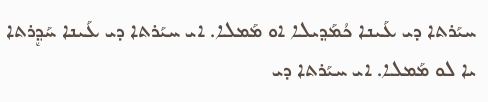ܚܝܰܪܬܐ ܕܝ ܥܰܝܢܐ ܟܳܡܰܕ݂ܝܠܐ ܐܘ ܡܰܡܠܐ. ܐܝ ܚܝܰܪܬܐ ܕܝ ܥܰܝܢܐ ܚܰܕ݂ܷܪܬܐ ܝܐ ܠܘ ܡܰܡܠܐ. ܐܝ ܚܝܰܪܬܐ ܕܝ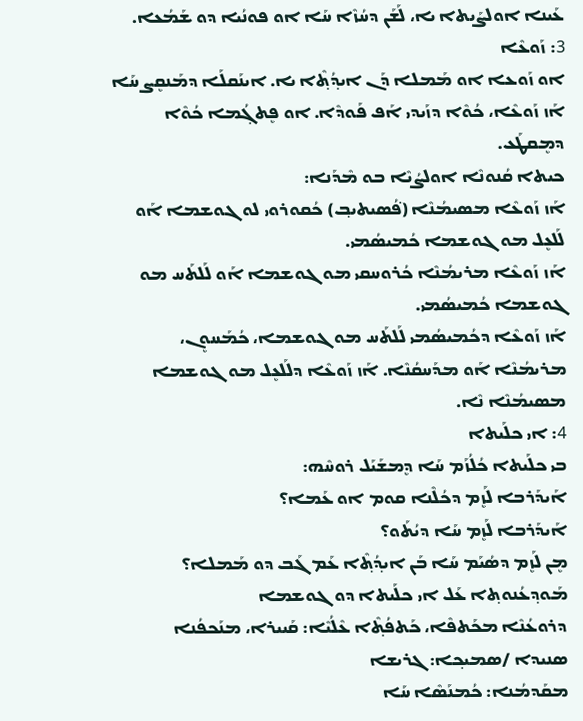ܥܰܝܢܐ ܐܘܠܨܰܝܬܐ ܝܐ، ܠܰܫܰܢ ܕܚܳܙܶܐ ܚܰܐ ܐܘ ܦܘܢܳܝܐ ܕܘ ܫܰܡܳܥܐ.
3: ܙܰܘܥܶܐ
ܐܘ ܙܰܘܥܐ ܐܘ ܡܰܡܠܐ ܕܰܢ ܐܝܕ݂ܳܬ݂ܶܐ ܝܐ. ܐܝܢܰܩܠܰܐ ܕܡܰܢܩܷܨ ܚܰܐ ܐܰܙ ܙܰܘܥܶܐ، ܟܳܘܶܐ ܕܙܰܝܕܝ ܐܰܦ ܦܰܘܕܶܐ. ܐܘ ܦܷܬܓ݂ܳܡܐ ܟܳܘܶܐ ܕܡܷܩܛܰܥ.
ܟܝܬܐ ܩܳܢܘܢܶܐ ܐܘܠܨܳܝܶܐ ܒܘ ܡܶܕܰܢܐ:
ܐܰܙ ܙܰܘܥܶܐ ܡܣܝܡܳܢܶܐ (ܦ݁ܳܣܝܬܝܒ݂) ܟܳܩܘܪܘܝ ܠܘ ܓܘܫܡܐ ܐܰܘ ܠܰܠܥܷܠ ܡܘ ܓܘܫܡܐ ܟܳܡܝܣܳܡܝ.
ܐܰܙ ܙܰܘܥܶܐ ܡܪܝܡܳܢܶܐ ܟܳܪܘܚܩܝ ܡܘ ܓܘܫܡܐ ܐܰܘ ܠܰܠܬܰܚ ܡܘ ܓܘܫܡܐ ܟܳܡܝܣܳܡܝ.
ܐܰܙ ܙܰܘܥܶܐ ܕܟܳܡܝܣܳܡܝ ܠܰܠܬܰܚ ܡܘ ܓܘܫܡܐ، ܟܳܡܰܚܘܷܢ، ܡܪܝܡܳܢܶܐ ܐܰܘ ܡܕܰܚܩܳܢܶܐ. ܐܰܙ ܙܰܘܥܶܐ ܕܠܰܠܥܷܠ ܡܘ ܓܘܫܡܐ ܡܣܝܡܳܢܶܐ ܢܶܐ.
4: ܐܝ ܟܠܰܝܬܐ
ܒܝ ܟܠܰܝܬܐ ܟܳܠܳܙܰܡ ܚܰܐ ܕܷܡܫܰܝܰܠ ܪܘܚܶܗ:
ܐܰܝܕܰܪܒܐ ܠܰܙܷܡ ܕܟܳܠܶܢܐ ܩܘܡ ܐܘ ܥܰܡܐ؟
ܐܰܝܕܰܪܒܐ ܠܰܙܷܡ ܚܰܐ ܕܝܳܬܰܘ؟
ܡܷܢ ܠܰܙܷܡ ܕܣܳܝܰܡ ܚܰܐ ܒܰܢ ܐܝܕ݂ܳܬ݂ܶܐ ܥܰܡ ܓܰܒ ܕܘ ܡܰܡܠܐ؟
ܡܰܘܕ݂ܥܳܢܘܬ݂ܐ ܥܰܠ‌ ܐܝ ܟܠܰܝܬܐ ܕܘ ܓܘܫܡܐ
ܕܪܘܥܳܢܶܐ ܡܟܰܬܦܶܐ، ܟܰܬܦܳܬ݂ܶܐ ܥܶܠܳܝܶܐ: ܩܰܝܝܪܐ، ܡܢܰܟܦܳܢܐ
ܣܢܝܕܐ /ܣܡܝܟ݂ܐ: ܓܪܝܫܐ
ܡܩܰܕܡܳܢܐ: ܟܳܡܢܰܣܶܐ ܚܰܐ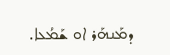ܕܡܰܢܗܰܪ ܐܘ ܫܰܡܳܥܐ.